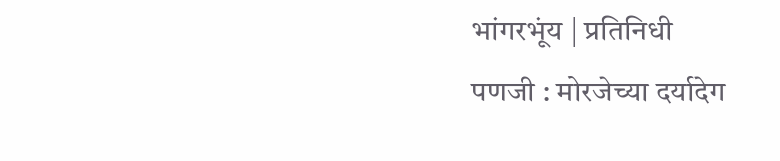भांगरभूंय | प्रतिनिधी
पणजी : मोरजेच्या दर्यादेग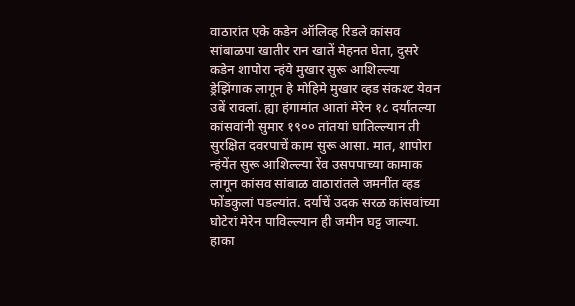वाठारांत एके कडेन ऑलिव्ह रिडले कांसव सांबाळपा खातीर रान खातें मेहनत घेता, दुसरे कडेन शापोरा न्हंये मुखार सुरू आशिल्ल्या ड्रेझिंगाक लागून हे मोहिमे मुखार व्हड संकश्ट येवन उबें रावलां. ह्या हंगामांत आतां मेरेन १८ दर्यांतल्या कांसवांनी सुमार १९०० तांतयां घातिल्ल्यान ती सुरक्षित दवरपाचें काम सुरू आसा. मात, शापोरा न्हंयेंत सुरू आशिल्ल्या रेंव उसपपाच्या कामाक लागून कांसव सांबाळ वाठारांतले जमनींत व्हड फोंडकुलां पडल्यांत. दर्याचें उदक सरळ कांसवांच्या घोटेरां मेरेन पाविल्ल्यान ही जमीन घट्ट जाल्या. हाका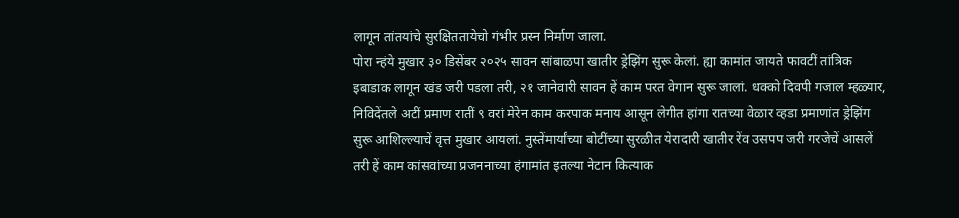लागून तांतयांचे सुरक्षिततायेचो गंभीर प्रस्न निर्माण जाला.
पोरा न्हंये मुखार ३० डिसेंबर २०२५ सावन सांबाळपा खातीर ड्रेझिंग सुरू केलां. ह्या कामांत जायते फावटीं तांत्रिक इबाडाक लागून खंड जरी पडला तरी, २१ जानेवारी सावन हें काम परत वेगान सुरू जालां. धक्को दिवपी गजाल म्हळ्यार, निविदेंतले अटीं प्रमाण रातीं ९ वरां मेरेन काम करपाक मनाय आसून लेगीत हांगा रातच्या वेळार व्हडा प्रमाणांत ड्रेझिंग सुरू आशिल्ल्याचें वृत्त मुखार आयलां. नुस्तेंमार्यांच्या बोटींच्या सुरळीत येरादारी खातीर रेंव उसपप जरी गरजेचें आसलें तरी हें काम कांसवांच्या प्रजननाच्या हंगामांत इतल्या नेटान कित्याक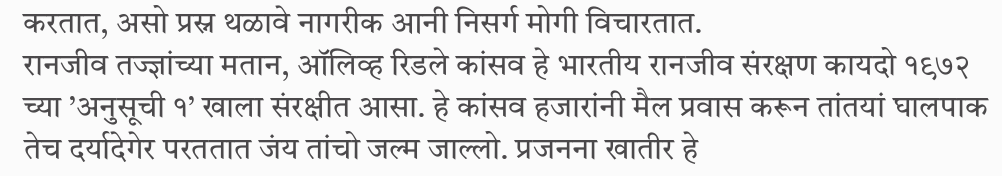करतात, असो प्रस्न थळावे नागरीक आनी निसर्ग मोगी विचारतात.
रानजीव तज्ज्ञांच्या मतान, ऑलिव्ह रिडले कांसव हे भारतीय रानजीव संरक्षण कायदो १९७२ च्या ’अनुसूची १’ खाला संरक्षीत आसा. हे कांसव हजारांनी मैल प्रवास करून तांतयां घालपाक तेच दर्यादेगेर परततात जंय तांचो जल्म जाल्लो. प्रजनना खातीर हे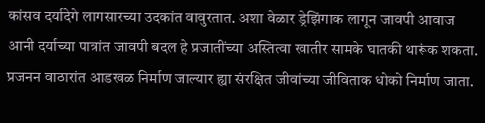कांसव दर्यादेगे लागसारच्या उदकांत वावुरतात. अशा वेळार ड्रेझिंगाक लागून जावपी आवाज आनी दर्याच्या पात्रांत जावपी बदल हे प्रजातींच्या अस्तित्वा खातीर सामके घातकी थारूंक शकता. प्रजनन वाठारांत आडखळ निर्माण जाल्यार ह्या संरक्षित जीवांच्या जीविताक धोको निर्माण जाता.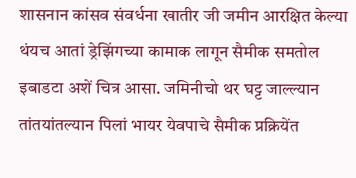शासनान कांसव संवर्धना खातीर जी जमीन आरक्षित केल्या थंयच आतां ड्रेझिंगच्या कामाक लागून सैमीक समतोल इबाडटा अशें चित्र आसा. जमिनीचो थर घट्ट जाल्ल्यान तांतयांतल्यान पिलां भायर येवपाचे सैमीक प्रक्रियेंत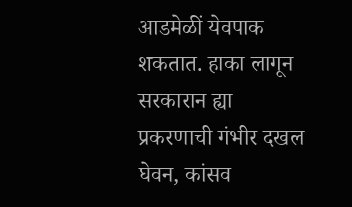आडमेळीं येवपाक शकतात. हाका लागून सरकारान ह्या प्रकरणाची गंभीर दखल घेवन, कांसव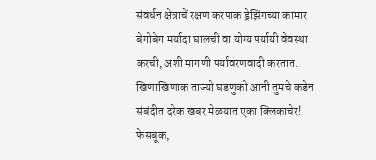संवर्धन क्षेत्राचें रक्षण करपाक ड्रेझिंगच्या कामार बेगोबेग मर्यादा घालची वा योग्य पर्यायी वेवस्था करची, अशी मागणी पर्यावरणवादी करतात.
खिणाखिणाक ताज्यो घडणुको आनी तुमचे कडेन संबंदीत दरेक खबर मेळयात एका क्लिकाचेर! फेसबूक,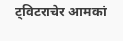ट्विटराचेर आमकां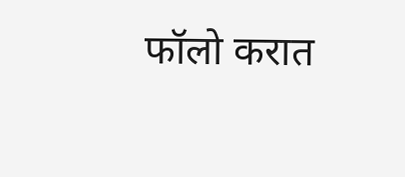फॉलो करात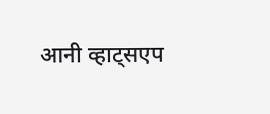आनी व्हाट्सएप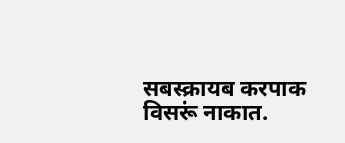सबस्क्रायब करपाक विसरूं नाकात.